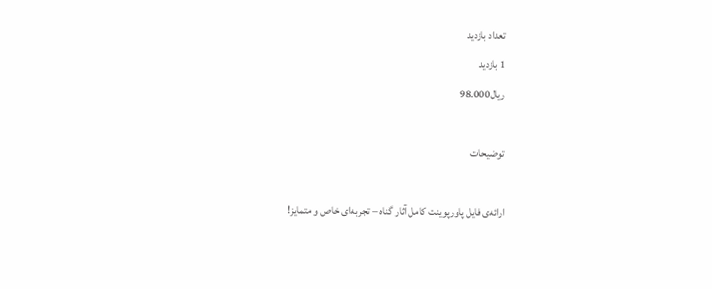تعداد بازدید
1 بازدید
ریال98.000

توضیحات

ارائه‌ی فایل پاورپوینت کامل آثار گناه – تجربه‌ای خاص و متمایز!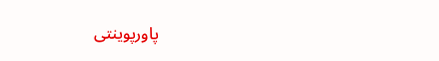پاورپوینتی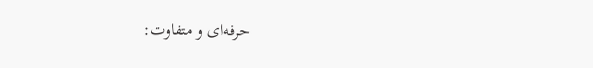حرفه‌ای و متفاوت: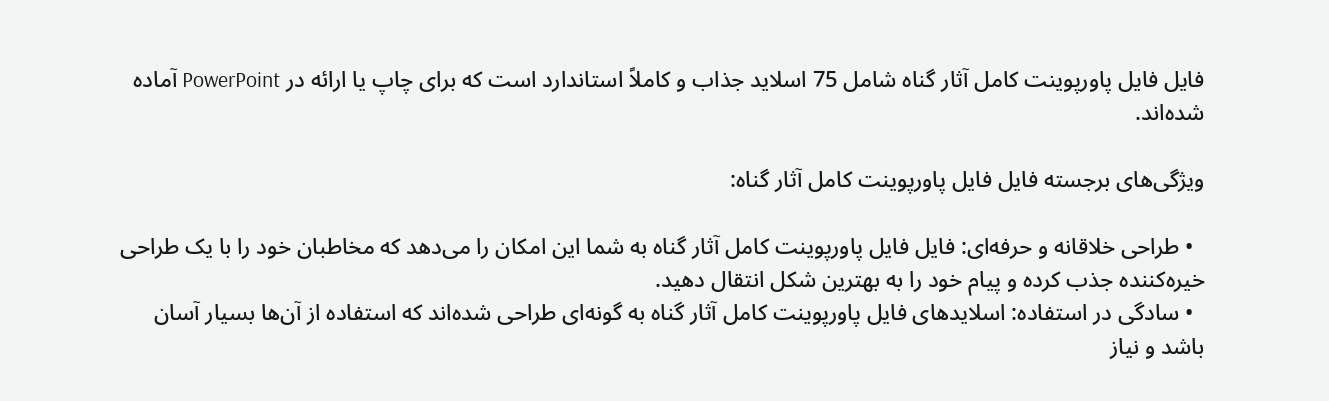فایل فایل پاورپوینت کامل آثار گناه شامل 75 اسلاید جذاب و کاملاً استاندارد است که برای چاپ یا ارائه در PowerPoint آماده شده‌اند.

ویژگی‌های برجسته فایل فایل پاورپوینت کامل آثار گناه:

  • طراحی خلاقانه و حرفه‌ای: فایل فایل پاورپوینت کامل آثار گناه به شما این امکان را می‌دهد که مخاطبان خود را با یک طراحی خیره‌کننده جذب کرده و پیام خود را به بهترین شکل انتقال دهید.
  • سادگی در استفاده: اسلایدهای فایل پاورپوینت کامل آثار گناه به گونه‌ای طراحی شده‌اند که استفاده از آن‌ها بسیار آسان باشد و نیاز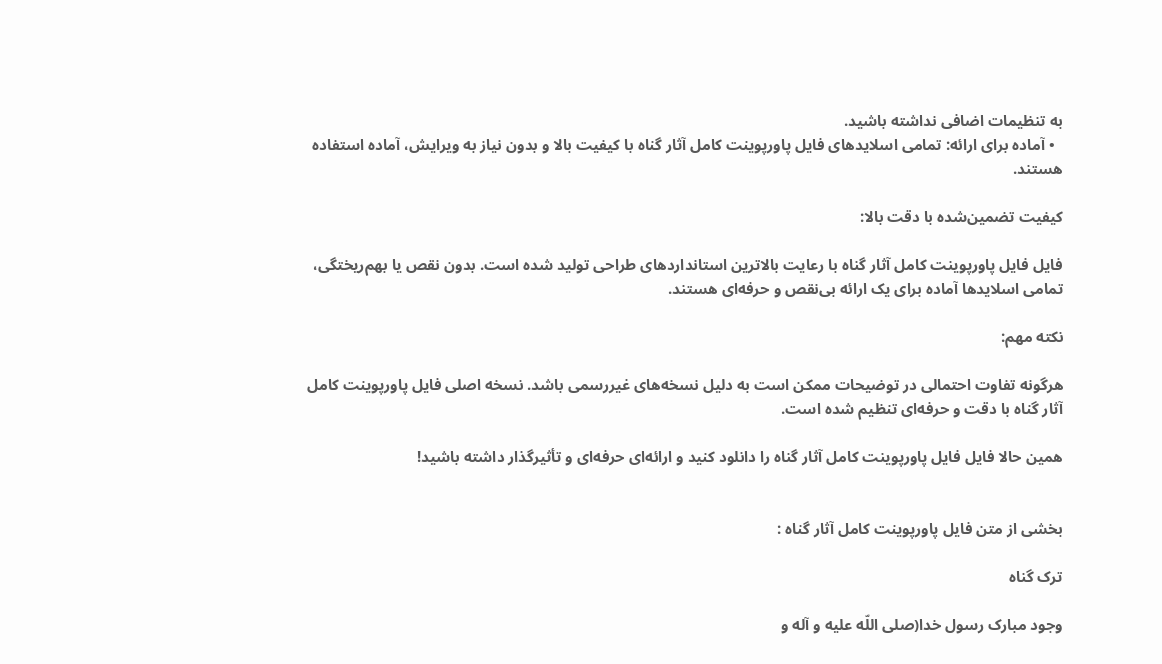به تنظیمات اضافی نداشته باشید.
  • آماده برای ارائه: تمامی اسلایدهای فایل پاورپوینت کامل آثار گناه با کیفیت بالا و بدون نیاز به ویرایش، آماده استفاده هستند.

کیفیت تضمین‌شده با دقت بالا:

فایل فایل پاورپوینت کامل آثار گناه با رعایت بالاترین استانداردهای طراحی تولید شده است. بدون نقص یا بهم‌ریختگی، تمامی اسلایدها آماده برای یک ارائه بی‌نقص و حرفه‌ای هستند.

نکته مهم:

هرگونه تفاوت احتمالی در توضیحات ممکن است به دلیل نسخه‌های غیررسمی باشد. نسخه اصلی فایل پاورپوینت کامل آثار گناه با دقت و حرفه‌ای تنظیم شده است.

همین حالا فایل فایل پاورپوینت کامل آثار گناه را دانلود کنید و ارائه‌ای حرفه‌ای و تأثیرگذار داشته باشید!


بخشی از متن فایل پاورپوینت کامل آثار گناه :

ترک گناه

وجود مبارک رسول خدا(صلی اللّه علیه و آله و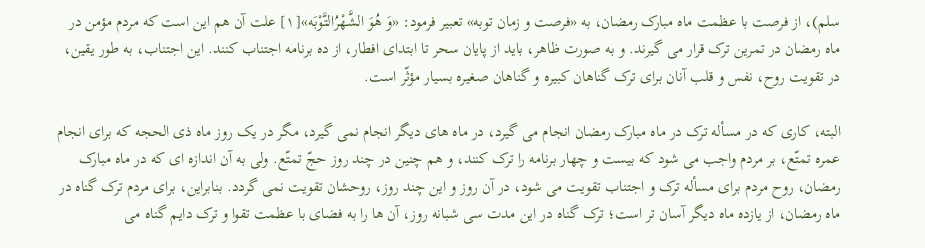سلم)، از فرصت با عظمت ماه مبارک رمضان، به «فرصت و زمان توبه» تعبیر فرمود: «وَ هُوَ الشَّهْرُالتَّوْبَه»[۱] علت آن هم این است که مردم مؤمن در ماه رمضان در تمرین ترک قرار می گیرند. و به صورت ظاهر، باید از پایان سحر تا ابتدای افطار، از ده برنامه اجتناب کنند. این اجتناب، به طور یقین، در تقویت روح، نفس و قلب آنان برای ترک گناهان کبیره و گناهان صغیره بسیار مؤثّر است.

البته، کاری که در مسأله ترک در ماه مبارک رمضان انجام می گیرد، در ماه های دیگر انجام نمی گیرد، مگر در یک روز ماه ذی الحجه که برای انجام عمره تمتّع، بر مردم واجب می شود که بیست و چهار برنامه را ترک کنند، و هم چنین در چند روز حجّ تمتّع. ولی به آن اندازه ای که در ماه مبارک رمضان، روح مردم برای مسأله ترک و اجتناب تقویت می شود، در آن روز و این چند روز، روحشان تقویت نمی گردد. بنابراین، برای مردم ترک گناه در ماه رمضان، از یازده ماه دیگر آسان تر است؛ ترک گناه در این مدت سی شبانه روز، آن ها را به فضای با عظمت تقوا و ترک دایم گناه می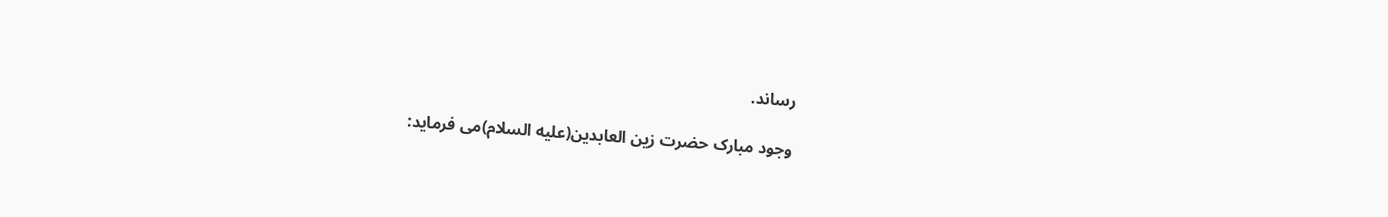رساند.

وجود مبارک حضرت زین العابدین(علیه السلام)می فرماید: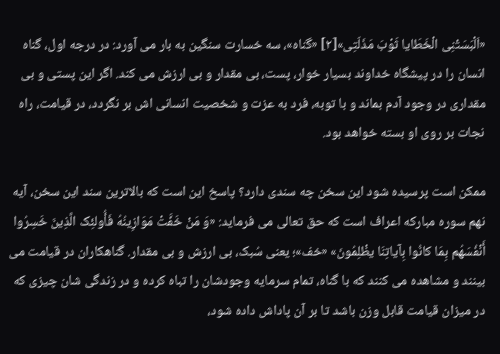«اَلْبَسَتْنِی الْخَطَایا ثَوْبَ مَذَلّتِی»[۲] «گناه»، سه خسارت سنگین به بار می آورد: در درجه اول، گناه انسان را در پیشگاه خداوند بسیار خوار، پست، بی مقدار و بی ارزش می کند. اگر این پستی و بی مقداری در وجود آدم بماند و با توبه، فرد به عزت و شخصیت انسانی اش بر نگردد، در قیامت، راه نجات بر روی او بسته خواهد بود.

ممکن است پرسیده شود این سخن چه سندی دارد؟ پاسخ این است که بالاترین سند این سخن، آیه نهم سوره مبارکه اعراف است که حق تعالی می فرماید: «وَ مَنْ خَفَّتْ مَوَازِینُهُ فَأُولئِک الَّذِینَ خَسِرُوا أَنْفُسَهُم بِمَا کانُوا بِآیاتِنَا یظْلِمُونَ» «خف»؛ یعنی سُبک، بی ارزش و بی مقدار. گناهکاران در قیامت می بینند و مشاهده می کنند که با گناه، تمام سرمایه وجودشان را تباه کرده و در زندگی شان چیزی که در میزان قیامت قابل وزن باشد تا بر آن پاداش داده شود،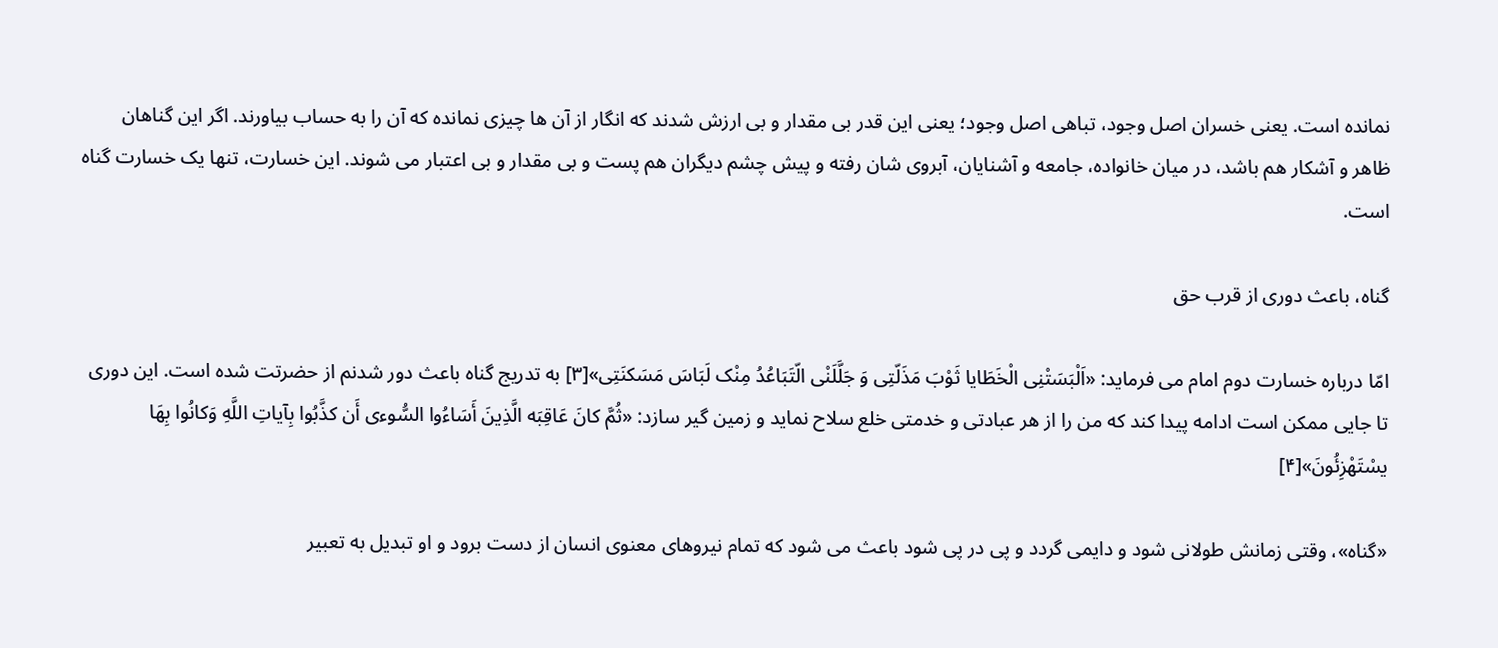نمانده است. یعنی خسران اصل وجود، تباهی اصل وجود؛ یعنی این قدر بی مقدار و بی ارزش شدند که انگار از آن ها چیزی نمانده که آن را به حساب بیاورند. اگر این گناهان ظاهر و آشکار هم باشد، در میان خانواده، جامعه و آشنایان، آبروی شان رفته و پیش چشم دیگران هم پست و بی مقدار و بی اعتبار می شوند. این خسارت، تنها یک خسارت گناه است.

گناه، باعث دوری از قرب حق

امّا درباره خسارت دوم امام می فرماید: «اَلْبَسَتْنِی الْخَطَایا ثَوْبَ مَذَلّتِی وَ جَلَّلَنْی الّتَبَاعُدُ مِنْک لَبَاسَ مَسَکنَتِی»[۳] به تدریج گناه باعث دور شدنم از حضرتت شده است. این دوری تا جایی ممکن است ادامه پیدا کند که من را از هر عبادتی و خدمتی خلع سلاح نماید و زمین گیر سازد: «ثُمَّ کانَ عَاقِبَه الَّذِینَ أَسَاءُوا السُّوءی أَن کذَّبُوا بِآیاتِ اللَّهِ وَکانُوا بِهَا یسْتَهْزِئُونَ»[۴]

«گناه»، وقتی زمانش طولانی شود و دایمی گردد و پی در پی شود باعث می شود که تمام نیروهای معنوی انسان از دست برود و او تبدیل به تعبیر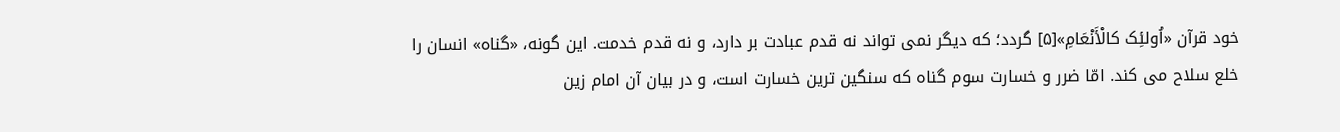خود قرآن «اُولئِک کالْأَنْعَامِ»[۵] گردد؛ که دیگر نمی تواند نه قدم عبادت بر دارد، و نه قدم خدمت. این گونه، «گناه» انسان را خلع سلاح می کند. امّا ضرر و خسارت سوم گناه که سنگین ترین خسارت است، و در بیان آن امام زین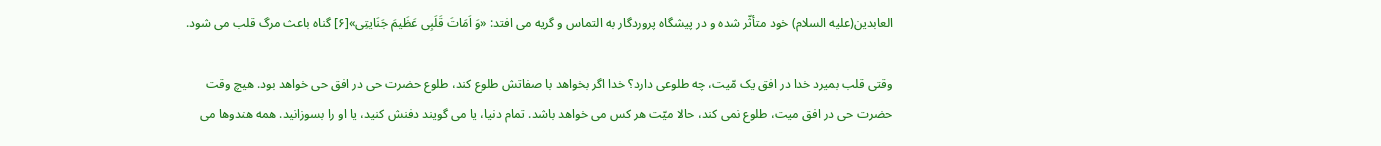العابدین(علیه السلام) خود متأثّر شده و در پیشگاه پروردگار به التماس و گریه می افتد: «وَ اَمَاتَ قَلَبِی عَظَیمَ جَنَایتِی»[۶] گناه باعث مرگ قلب می شود.

وقتی قلب بمیرد خدا در افق یک مّیت، چه طلوعی دارد؟ خدا اگر بخواهد با صفاتش طلوع کند، طلوع حضرت حی در افق حی خواهد بود. هیچ وقت حضرت حی در افق میت، طلوع نمی کند، حالا میّت هر کس می خواهد باشد. تمام دنیا، یا می گویند دفنش کنید، یا او را بسوزانید. همه هندوها می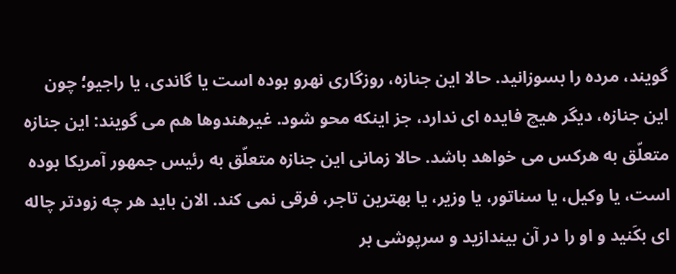گویند، مرده را بسوزانید. حالا این جنازه، روزگاری نهرو بوده است یا گاندی، یا راجیو؛ چون این جنازه، دیگر هیچ فایده ای ندارد، جز اینکه محو شود. غیرهندوها هم می گویند: این جنازه متعلّق به هرکس می خواهد باشد. حالا زمانی این جنازه متعلّق به رئیس جمهور آمریکا بوده است، یا وکیل، یا سناتور، یا وزیر، یا بهترین تاجر، فرقی نمی کند. الان باید هر چه زودتر چاله ای بکَنید و او را در آن بیندازید و سرپوشی بر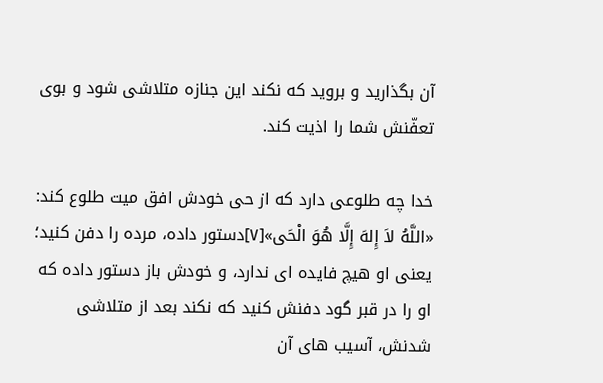آن بگذارید و بروید که نکند این جنازه متلاشی شود و بوی تعفّنش شما را اذیت کند.

خدا چه طلوعی دارد که از حی خودش افق میت طلوع کند: «اللَّهُ لاَ إِلهَ إِلَّا هُوَ الْحَی»[۷]دستور داده، مرده را دفن کنید؛ یعنی او هیچ فایده ای ندارد، و خودش باز دستور داده که او را در قبر گود دفنش کنید که نکند بعد از متلاشی شدنش، آسیب های آن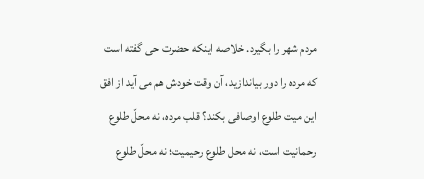مردم شهر را بگیرد. خلاصه اینکه حضرت حی گفته است که مرده را دور بیاندازید، آن وقت خودش هم می آید از افق این میت طلوع اوصافی بکند؟ قلب مرده، نه محلّ طلوع رحمانیت است، نه محل طلوع رحیمیت؛ نه محلّ طلوع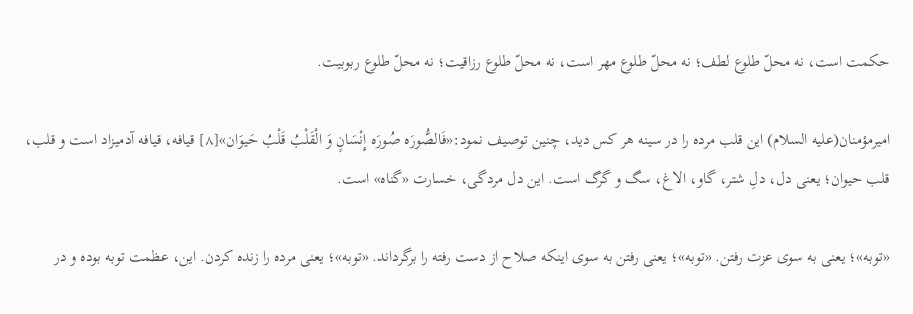حکمت است، نه محلّ طلوع لطف؛ نه محلّ طلوع مهر است، نه محلّ طلوع رزاقیت؛ نه محلّ طلوع ربوبیت.

امیرمؤمنان(علیه السلام) این قلب مرده را در سینه هر کس دید، چنین توصیف نمود:«فَالصُّورَه صُورَه إِنْسَانٍ وَ الْقَلْبُ قَلْبُ حَیوَان»[۸] قیافه، قیافه آدمیزاد است و قلب، قلب حیوان؛ یعنی دل، دلِ شتر، گاو، الاغ، سگ و گرگ است. این دل مردگی، خسارت «گناه» است.

«توبه»؛ یعنی به سوی عزت رفتن. «توبه»؛ یعنی رفتن به سوی اینکه صلاح از دست رفته را برگرداند. «توبه»؛ یعنی مرده را زنده کردن. این، عظمت توبه بوده و در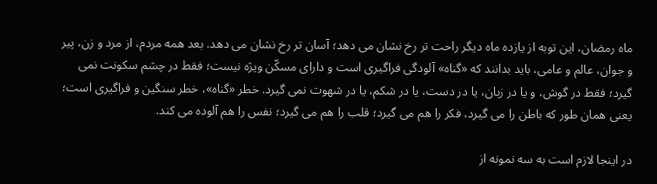ماه رمضان، این توبه از یازده ماه دیگر راحت تر رخ نشان می دهد؛ آسان تر رخ نشان می دهد. بعد همه مردم، از مرد و زن، پیر و جوان، عالم و عامی، باید بدانند که «گناه» آلودگی فراگیری است و دارای مسکّن ویژه نیست؛ فقط در چشم سکونت نمی گیرد؛ فقط در گوش، و یا در زبان، یا در دست، یا در شکم، یا در شهوت نمی گیرد. خطر «گناه»، خطر سنگین و فراگیری است؛ یعنی همان طور که باطن را می گیرد، فکر را هم می گیرد؛ قلب را هم می گیرد؛ نفس را هم آلوده می کند.

در اینجا لازم است به سه نمونه از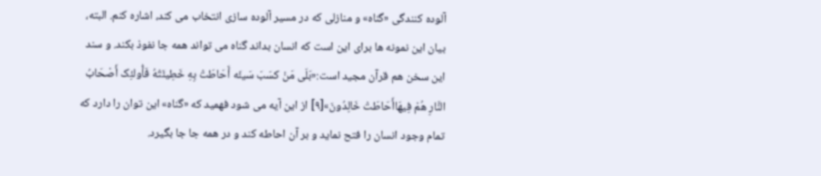آلوده کنندگی «گناه» و منازلی که در مسیر آلوده سازی انتخاب می کند، اشاره کنم. البته، بیان این نمونه ها برای این است که انسان بداند گناه می تواند همه جا نفوذ بکند. و سند این سخن هم قرآن مجید است:«بَلَی مَنْ کسَبَ سَیئَه أَحَاطَتْ بِهِ خَطِیئَتُهُ فَأُولئِک أَصْحَابُ النَّارِ هُمْ فِیهَاأَحَاطَتْ خَالِدُونَ»[۹] از این آیه می شود فهمید که «گناه» این توان را دارد که تمام وجود انسان را فتح نماید و بر آن احاطه کند و در همه جا جا بگیرد.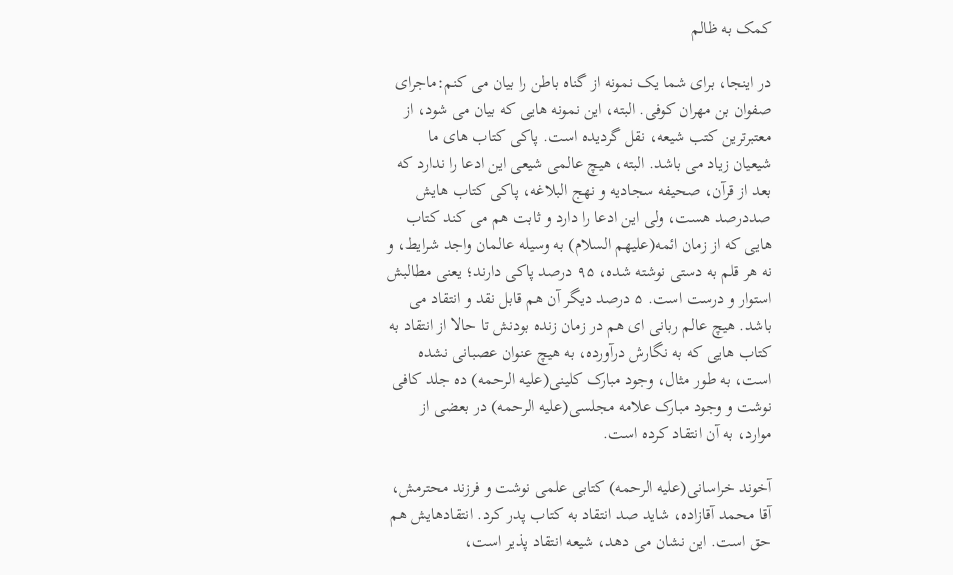کمک به ظالم

در اینجا، برای شما یک نمونه از گناه باطن را بیان می کنم:ماجرای صفوان بن مهران کوفی. البته، این نمونه هایی که بیان می شود، از معتبرترین کتب شیعه، نقل گردیده است. پاکی کتاب های ما شیعیان زیاد می باشد. البته، هیچ عالمی شیعی این ادعا را ندارد که بعد از قرآن، صحیفه سجادیه و نهج البلاغه، پاکی کتاب هایش صددرصد هست، ولی این ادعا را دارد و ثابت هم می کند کتاب هایی که از زمان ائمه(علیهم السلام) به وسیله عالمان واجد شرایط، و نه هر قلم به دستی نوشته شده، ۹۵ درصد پاکی دارند؛ یعنی مطالبش استوار و درست است. ۵ درصد دیگر آن هم قابل نقد و انتقاد می باشد. هیچ عالم ربانی ای هم در زمان زنده بودنش تا حالا از انتقاد به کتاب هایی که به نگارش درآورده، به هیچ عنوان عصبانی نشده است، به طور مثال، وجود مبارک کلینی(علیه الرحمه) ده جلد کافی نوشت و وجود مبارک علامه مجلسی(علیه الرحمه) در بعضی از موارد، به آن انتقاد کرده است.

آخوند خراسانی(علیه الرحمه) کتابی علمی نوشت و فرزند محترمش، آقا محمد آقازاده، شاید صد انتقاد به کتاب پدر کرد. انتقادهایش هم حق است. این نشان می دهد، شیعه انتقاد پذیر است،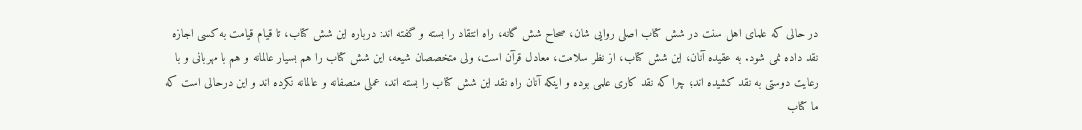در حالی که علمای اهل سنت در شش کتاب اصلی روایی شان، صحاح شش گانه، راه انتقاد را بسته و گفته اند: درباره این شش کتاب، تا قیام قیامت به کسی اجازه نقد داده نمی شود. به عقیده آنان، این شش کتاب، از نظر سلامت، معادل قرآن است، ولی متخصصان شیعه، این شش کتاب را هم بسیار عالمانه و هم با مهربانی و با رعایت دوستی به نقد کشیده اند؛ چرا که نقد کاری علمی بوده و اینکه آنان راه نقد این شش کتاب را بسته اند، عملی منصفانه و عالمانه نکرده اند و این درحالی است که ما کتاب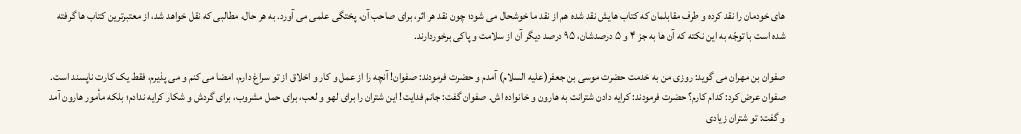های خودمان را نقد کرده و طرف مقابلمان که کتاب هایش نقد شده هم از نقد ما خوشحال می شود؛ چون نقد هر اثر، برای صاحب آن، پختگی علمی می آورد. به هر حال، مطالبی که نقل خواهد شد، از معتبرترین کتاب ها گرفته شده است با توجّه به این نکته که آن ها به جز ۴ و ۵ درصدشان، ۹۵ درصد دیگر آن از سلامت و پاکی برخوردارند.

صفوان بن مهران می گوید: روزی من به خدمت حضرت موسی بن جعفر(علیه السلام) آمدم و حضرت فرمودند: صفوان! آنچه را از عمل و کار و اخلاق از تو سراغ دارم، امضا می کنم و می پذیرم، فقط یک کارت ناپسند است. صفوان عرض کرد: کدام کارم؟ حضرت فرمودند: کرایه دادن شترانت به هارون و خانواده اش. صفوان گفت: جانم فدایت! این شتران را برای لهو و لعب، برای حمل مشروب، برای گردش و شکار کرایه ندادم؛ بلکه مأمور هارون آمد و گفت: تو شتران زیادی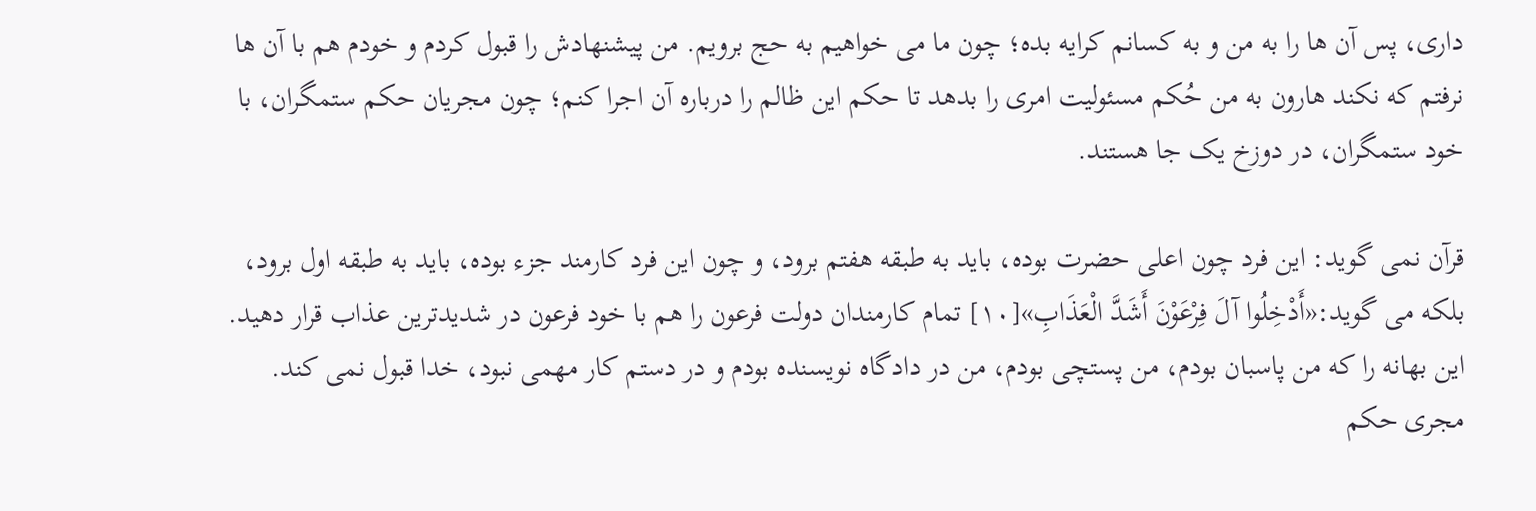داری، پس آن ها را به من و به کسانم کرایه بده؛ چون ما می خواهیم به حج برویم. من پیشنهادش را قبول کردم و خودم هم با آن ها نرفتم که نکند هارون به من حُکم مسئولیت امری را بدهد تا حکم این ظالم را درباره آن اجرا کنم؛ چون مجریان حکم ستمگران، با خود ستمگران، در دوزخ یک جا هستند.

قرآن نمی گوید: این فرد چون اعلی حضرت بوده، باید به طبقه هفتم برود، و چون این فرد کارمند جزء بوده، باید به طبقه اول برود، بلکه می گوید:«أَدْخِلُوا آلَ فِرْعَوْنَ أَشَدَّ الْعَذَابِ»[۱۰] تمام کارمندان دولت فرعون را هم با خود فرعون در شدیدترین عذاب قرار دهید. این بهانه را که من پاسبان بودم، من پستچی بودم، من در دادگاه نویسنده بودم و در دستم کار مهمی نبود، خدا قبول نمی کند. مجری حکم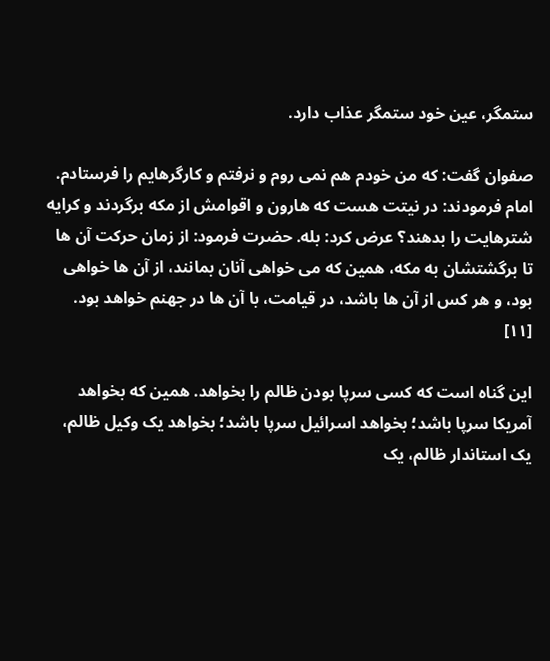ستمگر، عین خود ستمگر عذاب دارد.

صفوان گفت: که من خودم هم نمی روم و نرفتم و کارگرهایم را فرستادم. امام فرمودند: در نیتت هست که هارون و اقوامش از مکه برگردند و کرایه شترهایت را بدهند؟ عرض کرد: بله. حضرت فرمود: از زمان حرکت آن ها تا برگشتشان به مکه، همین که می خواهی آنان بمانند، از آن ها خواهی بود، و هر کس از آن ها باشد، در قیامت، با آن ها در جهنم خواهد بود. [۱۱]

این گناه است که کسی سرپا بودن ظالم را بخواهد. همین که بخواهد آمریکا سرپا باشد؛ بخواهد اسرائیل سرپا باشد؛ بخواهد یک وکیل ظالم، یک استاندار ظالم، یک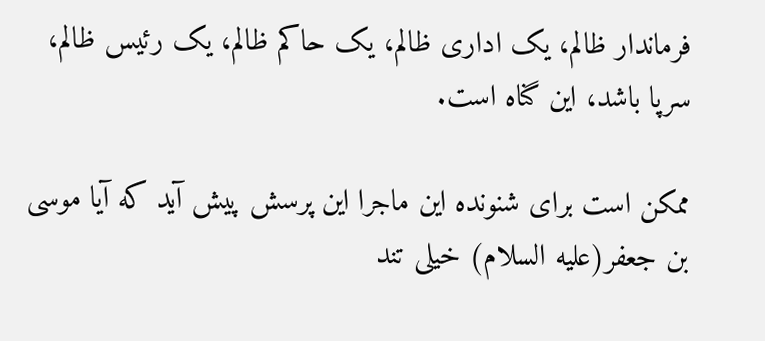فرماندار ظالم، یک اداری ظالم، یک حاکم ظالم، یک رئیس ظالم، سرپا باشد، این گناه است.

ممکن است برای شنونده این ماجرا این پرسش پیش آید که آیا موسی بن جعفر(علیه السلام) خیلی تند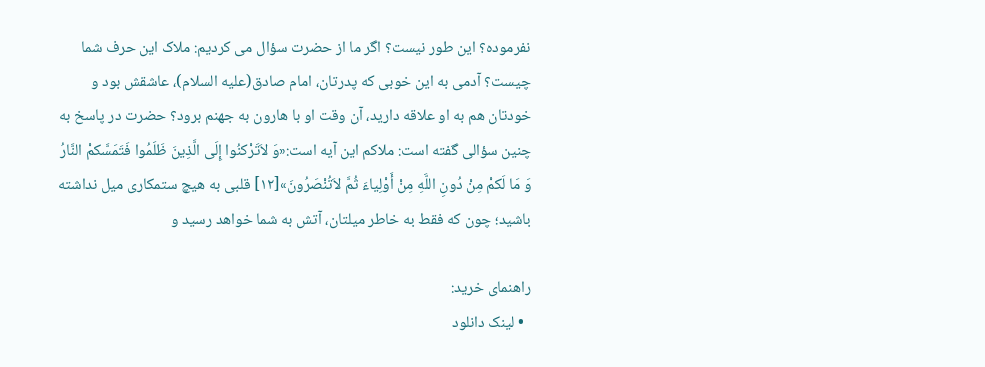نفرموده؟ این طور نیست؟ اگر ما از حضرت سؤال می کردیم: ملاک این حرف شما چیست؟ آدمی به این خوبی که پدرتان، امام صادق(علیه السلام)، عاشقش بود و خودتان هم به او علاقه دارید، آن وقت او با هارون به جهنم برود؟ حضرت در پاسخ به چنین سؤالی گفته است: ملاکم این آیه است:«وَ لاَتَرْکنُوا إِلَی الَّذِینَ ظَلَمُوا فَتَمَسَّکمْ النَّارُ وَ مَا لَکمْ مِنْ دُونِ اللَّهِ مِنْ أَوْلِیاءَ ثُمَّ لاَتُنْصَرُونَ»[۱۲] قلبی به هیچ ستمکاری میل نداشته باشید؛ چون که فقط به خاطر میلتان، آتش به شما خواهد رسید و

راهنمای خرید:
  • لینک دانلود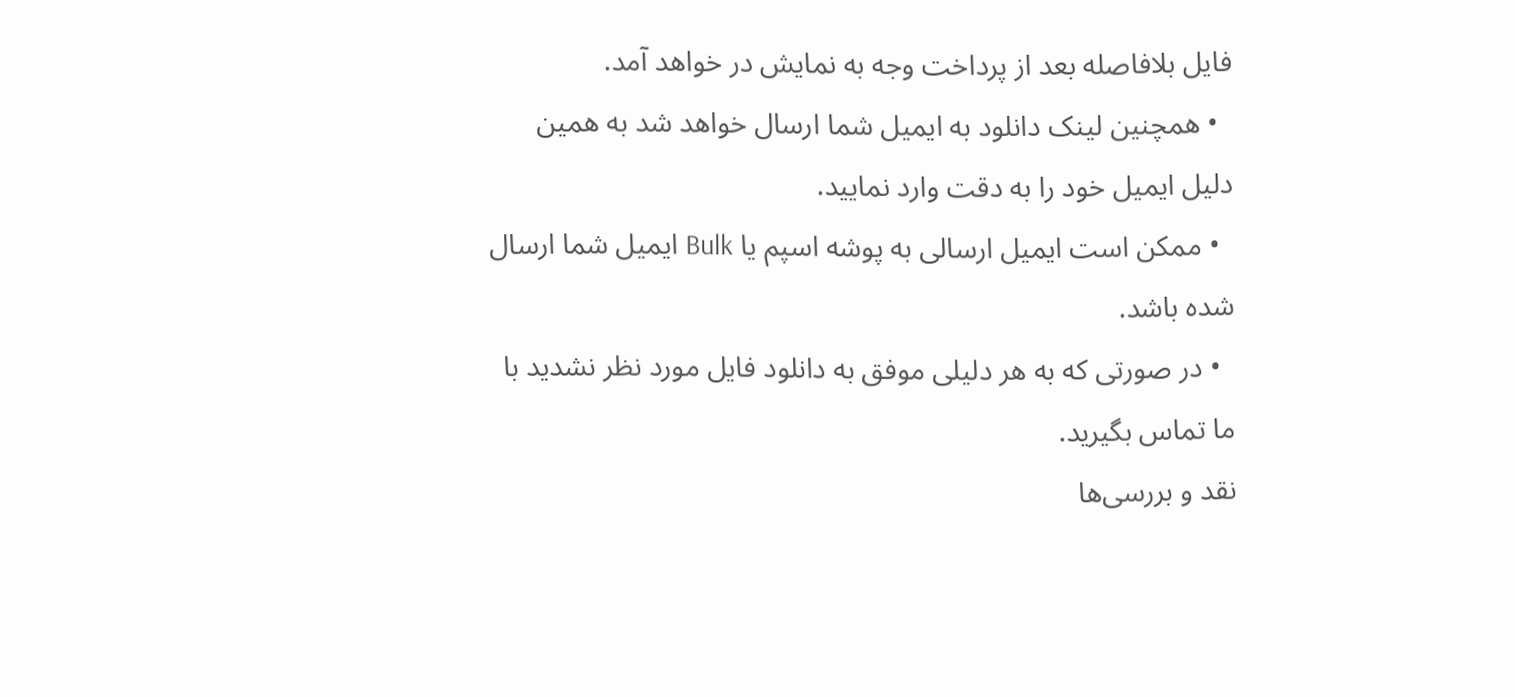فایل بلافاصله بعد از پرداخت وجه به نمایش در خواهد آمد.
  • همچنین لینک دانلود به ایمیل شما ارسال خواهد شد به همین دلیل ایمیل خود را به دقت وارد نمایید.
  • ممکن است ایمیل ارسالی به پوشه اسپم یا Bulk ایمیل شما ارسال شده باشد.
  • در صورتی که به هر دلیلی موفق به دانلود فایل مورد نظر نشدید با ما تماس بگیرید.
نقد و بررسی‌ها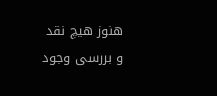هنوز هیچ نقد و بررسی وجود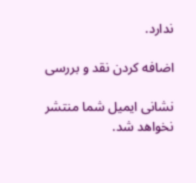ندارد.

اضافه کردن نقد و بررسی

نشانی ایمیل شما منتشر نخواهد شد.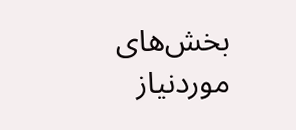بخش‌های موردنیاز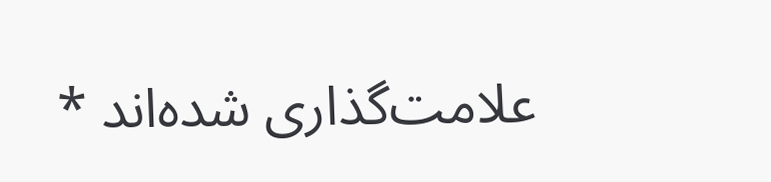علامت‌گذاری شده‌اند *